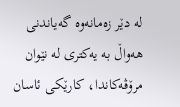لە دێر زەمانەوە گەیاندنی
هەواڵ بە یەکتری لە نێوان مرۆڤەکاندا، کارێکی ئاسان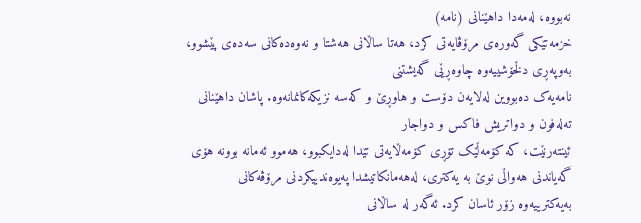نەبووە، لەمەدا داهێنانی (نامە)
خزمەتێکی گەورەی مرۆڤایەتی کرد، هەتا ساڵانی هەشتا و نەوەدەکانی سەدەی پێشوو،
بەوپەڕی دڵخۆشییەوە چاوەڕێی گەیشتنی
نامەیەک دەبووین لەلایەن دۆست و هاوڕێ و کەسە نزیکەکانمانەوە. پاشان داهێنانی
تەلەفون و دواتریش فاکس و دواجار
ئینتەرنێت، کە کۆمەڵێک تۆڕی کۆمەڵایەتی تێدا لەدایکبوو، هەموو ئەمانە بوونە هۆی
گەیاندنی هەواڵی نوێ بە یەکتری، لەهەمانکاتیشدا پەیوەندییکردنی مرۆڤەکانی
بەیەکترییەوە زۆر ئاسان کرد. ئەگەر لە ساڵانی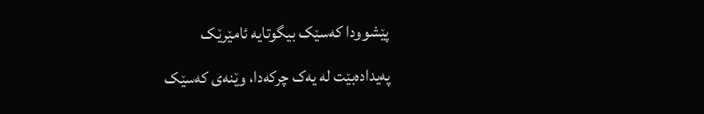پێشوودا کەسێک بیگوتایە ئامێرێک
پەیدادەبێت لە یەک چرکەدا، وێنەی کەسێک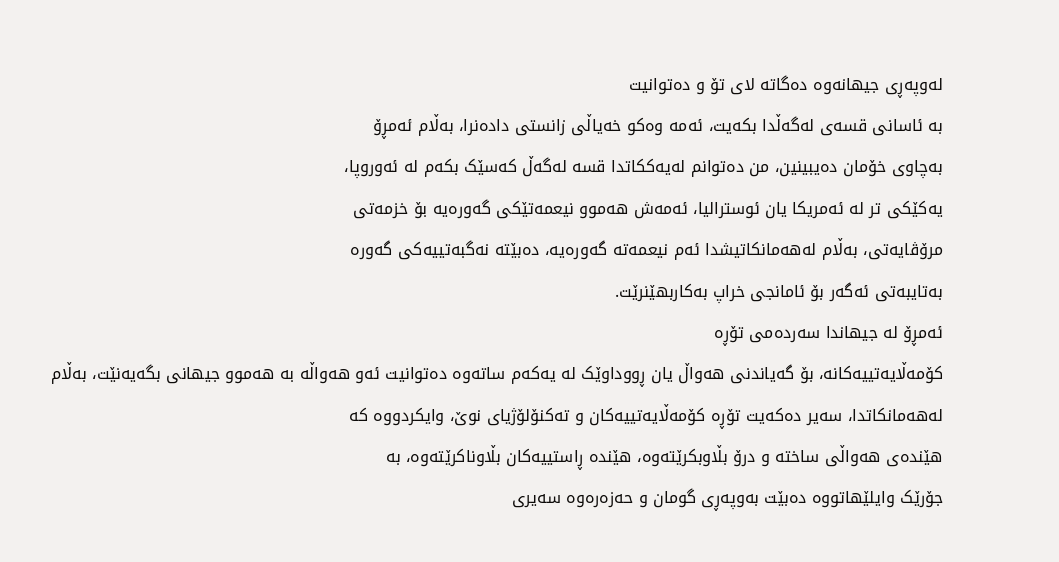لەوپەڕی جیهانەوە دەگاتە لای تۆ و دەتوانیت
بە ئاسانی قسەی لەگەڵدا بکەیت، ئەمە وەکو خەیاڵی زانستی دادەنرا، بەڵام ئەمڕۆ
بەچاوی خۆمان دەیبینین، من دەتوانم لەیەککاتدا قسە لەگەڵ کەسێک بکەم لە ئەوروپا،
یەکێکی تر لە ئەمریکا یان ئوسترالیا، ئەمەش هەموو نیعمەتێکی گەورەیە بۆ خزمەتی
مرۆڤایەتی، بەڵام لەهەمانکاتیشدا ئەم نیعمەتە گەورەیە، دەبێتە نەگبەتییەکی گەورە
بەتایبەتی ئەگەر بۆ ئامانجی خراپ بەکاربهێنرێت.
ئەمڕۆ لە جیهاندا سەردەمی تۆڕە
کۆمەڵایەتییەکانە، بۆ گەیاندنی هەواڵ یان ڕووداوێک لە یەکەم ساتەوە دەتوانیت ئەو هەواڵە بە هەموو جیهانی بگەیەنێت، بەڵام
لەهەمانکاتدا، سەیر دەکەیت تۆڕە کۆمەڵایەتییەکان و تەکنۆلۆژیای نوێ، وایکردووە کە
هێندەی هەواڵی ساختە و درۆ بڵاوبکرێتەوە، هێندە ڕاستییەکان بڵاوناکرێتەوە، بە
جۆرێک وایلێهاتووە دەبێت بەوپەڕی گومان و حەزەرەوە سەیری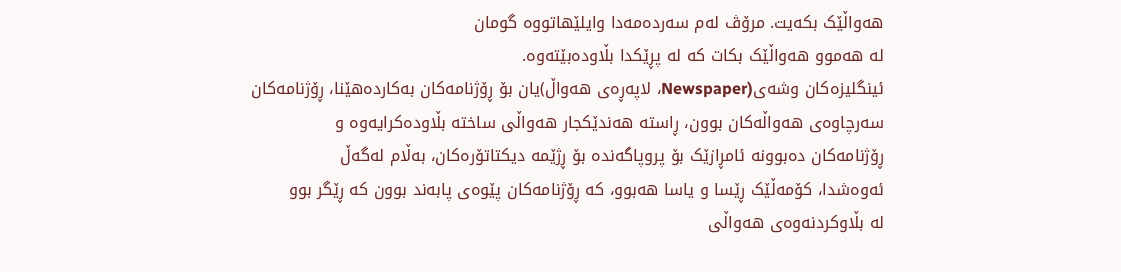هەواڵێک بکەیت. مرۆڤ لەم سەردەمەدا وایلێهاتووە گومان
لە هەموو هەواڵێک بکات کە لە پڕێکدا بڵاودەبێتەوە.
ئینگلیزەکان وشەی(Newspaper، لاپەڕەی هەواڵ)یان بۆ ڕۆژنامەکان بەکاردەهێنا، ڕۆژنامەکان
سەرچاوەی هەواڵەکان بوون، ڕاستە هەندێکجار هەواڵی ساختە بڵاودەکرایەوە و
ڕۆژنامەکان دەبوونە ئامڕازێک بۆ پروپاگەندە بۆ ڕژێمە دیکتاتۆرەکان، بەڵام لەگەڵ
ئەوەشدا، کۆمەڵێک ڕێسا و یاسا هەبوو، کە ڕۆژنامەکان پێوەی پابەند بوون کە ڕێگر بوو
لە بڵاوکردنەوەی هەواڵی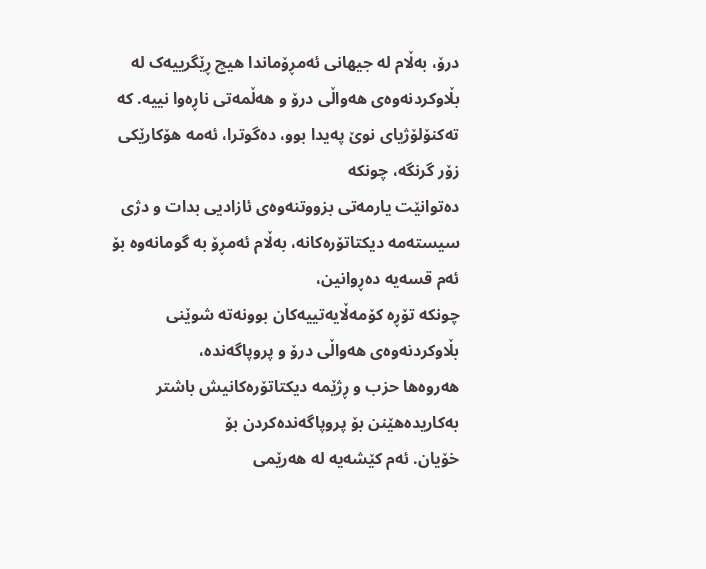درۆ، بەڵام لە جیهانی ئەمڕۆماندا هیچ ڕێگرییەک لە
بڵاوکردنەوەی هەواڵی درۆ و هەڵمەتی ناڕەوا نییە. کە تەکنۆلۆژیای نوێ پەیدا بوو، دەگوترا، ئەمە هۆکارێکی زۆر گرنگە، چونکە
دەتوانێت یارمەتی بزووتنەوەی ئازادیی بدات و دژی سیستەمە دیکتاتۆرەکانە، بەڵام ئەمڕۆ بە گومانەوە بۆ ئەم قسەیە دەڕوانین،
چونکە تۆڕە کۆمەڵایەتییەکان بوونەتە شوێنی بڵاوکردنەوەی هەواڵی درۆ و پروپاگەندە،
هەروەها حزب و ڕژێمە دیکتاتۆرەکانیش باشتر بەکاریدەهێنن بۆ پروپاگەندەکردن بۆ
خۆیان. ئەم کێشەیە لە هەرێمی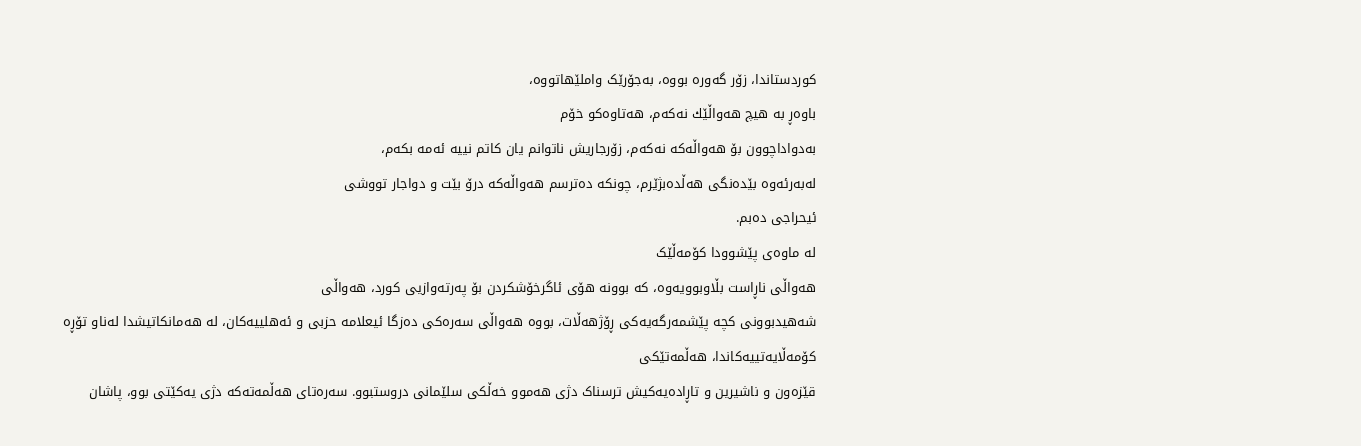کوردستاندا، زۆر گەورە بووە، بەجۆرێک واملێهاتووە،
باوەڕ بە هیچ هەواڵێك نەکەم، هەتاوەکو خۆم
بەدواداچوون بۆ هەواڵەکە نەکەم، زۆرجاریش ناتوانم یان کاتم نییە ئەمە بکەم،
لەبەرئەوە بێدەنگی هەڵدەبژێرم، چونکە دەترسم هەواڵەکە درۆ بێت و دواجار تووشی
ئیحراجی دەبم.
لە ماوەی پێشوودا کۆمەڵێک
هەواڵی ناڕاست بڵاوبوویەوە، کە بوونە هۆی ئاگرخۆشکردن بۆ پەرتەوازیی کورد، هەواڵی
شەهیدبوونی کچە پێشمەرگەیەکی ڕۆژهەڵات، بووە هەواڵی سەرەکی دەزگا ئیعلامە حزبی و ئەهلییەکان، لە هەمانکاتیشدا لەناو تۆڕە کۆمەڵایەتییەکاندا، هەڵمەتێكی
قێزەون و ناشیرین و تاڕادەیەکیش ترسناک دژی هەموو خەڵکی سلێمانی دروستبوو. سەرەتای هەڵمەتەکە دژی یەکێتی بوو، پاشان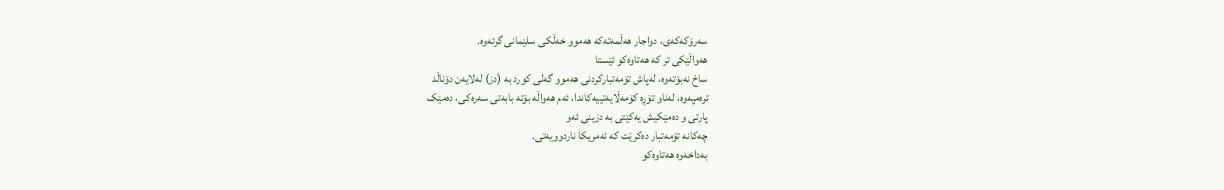سەرۆکەکەی، دواجار هەڵمەتەکە هەموو خەڵکی سلێمانی گرتەوە.
هەواڵێکی تر کە هەتاوەکو ئێستا
ساخ نەبۆتەوە، لەپاش تۆمەتبارکردنی هەموو گەلی کورد بە (دز) لەلایەن دۆناڵد
ترەمپەوە، لەناو تۆڕە کۆمەڵایەتییەکاندا، ئەم هەواڵە بۆتە بابەتی سەرەکی، دەمێک
پارتی و دەمێکیش یەکێتی بە دزینی ئەو
چەکانە تۆمەتبار دەکرێت کە ئەمریکا ناردوویەتی.
بەداخەوە هەتاوەکو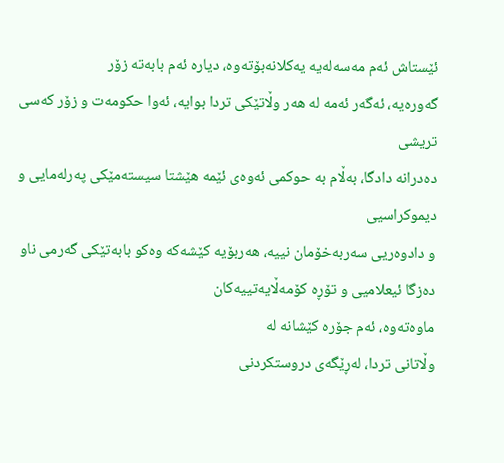ئێستاش ئەم مەسەلەیە یەکلانەبۆتەوە، دیارە ئەم بابەتە زۆر
گەورەیە، ئەگەر ئەمە لە هەر وڵاتێکی تردا بوایە، ئەوا حکومەت و زۆر کەسی تریشی
دەدرانە دادگا، بەڵام بە حوکمی ئەوەی ئێمە هێشتا سیستەمێکی پەرلەمایی و دیموکراسیی
و دادوەریی سەربەخۆمان نییە، هەربۆیە کێشەکە وەکو بابەتێکی گەرمی ناو دەزگا ئیعلامیی و تۆڕە کۆمەڵایەتییەکان
ماوەتەوە، ئەم جۆرە کێشانە لە
وڵاتانی تردا، لەڕێگەی دروستکردنی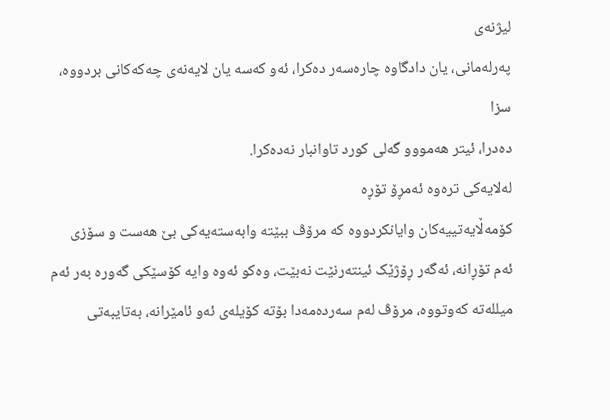لیژنەی
پەرلەمانی، یان دادگاوە چارەسەر دەکرا، ئەو کەسە یان لایەنەی چەکەکانی بردووە، سزا
دەدرا، ئیتر هەمووو گەلی کورد تاوانبار نەدەکرا.
لەلایەکی ترەوە ئەمڕۆ تۆڕە
کۆمەڵایەتییەکان وایانکردووە کە مرۆڤ ببێتە وابەستەیەکی بێ هەست و سۆزی
ئەم تۆڕانە، ئەگەر ڕۆژێک ئینتەرنێت نەبێت، وەکو ئەوە وایە کۆسێکی گەورە بەر ئەم
میللەتە کەوتووە، مرۆڤ لەم سەردەمەدا بۆتە کۆیلەی ئەو ئامێرانە، بەتایبەتی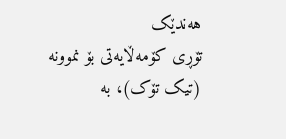هەندێک
تۆڕی کۆمەڵایەتی بۆ نموونە (تیک تۆک)، بە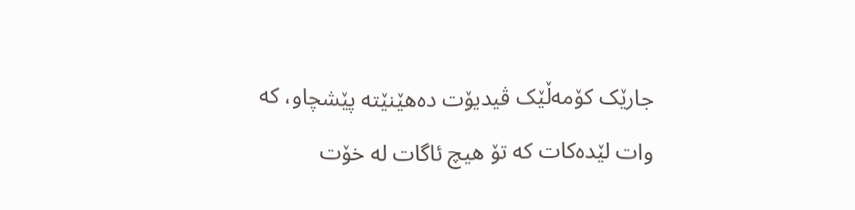جارێک کۆمەڵێک ڤیدیۆت دەهێنێتە پێشچاو، کە وات لێدەکات کە تۆ هیچ ئاگات لە خۆت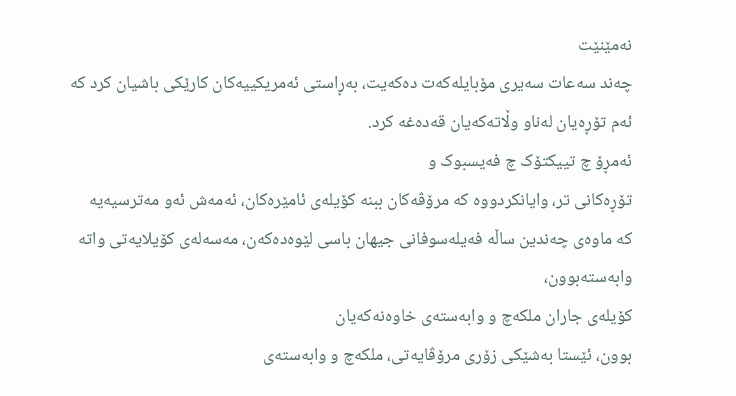نەمێنێت
چەند سەعات سەیری مۆبایلەکەت دەکەیت، بەڕاستی ئەمریکییەکان کارێکی باشیان کرد کە
ئەم تۆڕەیان لەناو وڵاتەکەیان قەدەغە کرد.
ئەمڕۆ چ تییکتۆک چ فەیسبوک و
تۆڕەکانی تر، وایانکردووە کە مرۆڤەکان ببنە کۆیلەی ئامێرەکان، ئەمەش ئەو مەترسیەیە
کە ماوەی چەندین ساڵە فەیلەسوفانی جیهان باسی لێوەدەکەن، مەسەلەی کۆیلایەتی واتە وابەستەبوون،
کۆیلەی جاران ملکەچ و وابەستەی خاوەنەکەیان
بوون، ئێستا بەشێکی زۆری مرۆڤایەتی، ملکەچ و وابەستەی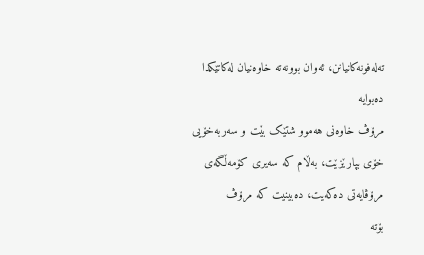تەلەفونەکانیانن، ئەوان بوونەتە خاوەنیان لەکاتێکدا دەبوایە
مرۆڤ خاوەنی هەموو شتێک بێت و سەربەخۆیی
خۆی بپارێزێت، بەڵام کە سەیری کۆمەڵگەی مرۆڤایەتی دەکەیت، دەبینیت کە مرۆڤ
بۆتە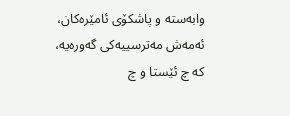وابەستە و پاشکۆی ئامێرەکان، ئەمەش مەترسییەکی گەورەیە، کە چ ئێستا و چ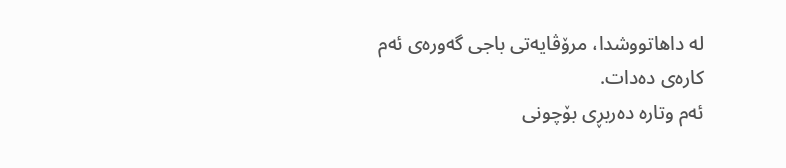لە داهاتووشدا، مرۆڤایەتی باجی گەورەی ئەم
کارەی دەدات.
ئەم وتارە دەربڕی بۆچونی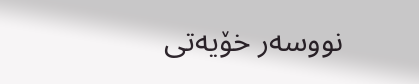نووسەر خۆیەتی